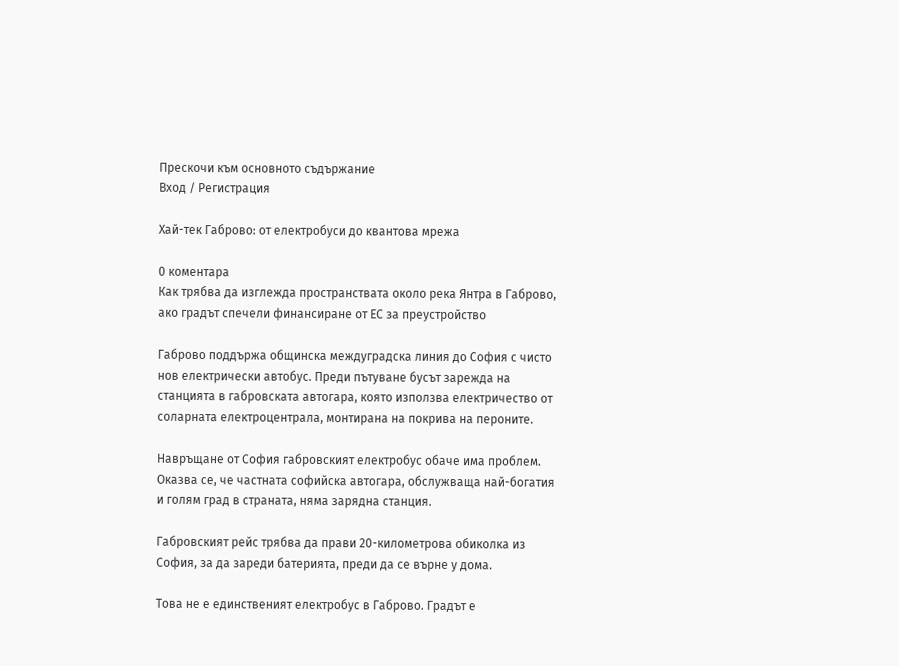Прескочи към основното съдържание
Вход / Регистрация

Хай-тек Габрово: от електробуси до квантова мрежа

0 коментара
Как трябва да изглежда пространствата около река Янтра в Габрово, ако градът спечели финансиране от ЕС за преустройство

Габрово поддържа общинска междуградска линия до София с чисто нов електрически автобус. Преди пътуване бусът зарежда на станцията в габровската автогара, която използва електричество от соларната електроцентрала, монтирана на покрива на пероните.

Навръщане от София габровският електробус обаче има проблем. Оказва се, че частната софийска автогара, обслужваща най-богатия и голям град в страната, няма зарядна станция.

Габровският рейс трябва да прави 20-километрова обиколка из София, за да зареди батерията, преди да се върне у дома.

Това не е единственият електробус в Габрово. Градът е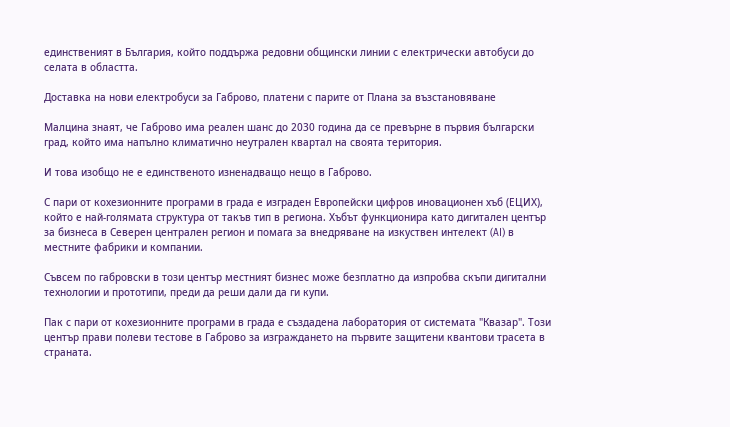единственият в България, който поддържа редовни общински линии с електрически автобуси до селата в областта.

Доставка на нови електробуси за Габрово, платени с парите от Плана за възстановяване

Малцина знаят, че Габрово има реален шанс до 2030 година да се превърне в първия български град, който има напълно климатично неутрален квартал на своята територия.

И това изобщо не е единственото изненадващо нещо в Габрово.

С пари от кохезионните програми в града е изграден Европейски цифров иновационен хъб (ЕЦИХ), който е най-голямата структура от такъв тип в региона. Хъбът функционира като дигитален център за бизнеса в Северен централен регион и помага за внедряване на изкуствен интелект (AI) в местните фабрики и компании.

Съвсем по габровски в този център местният бизнес може безплатно да изпробва скъпи дигитални технологии и прототипи, преди да реши дали да ги купи.

Пак с пари от кохезионните програми в града е създадена лаборатория от системата "Квазар". Този център прави полеви тестове в Габрово за изграждането на първите защитени квантови трасета в страната.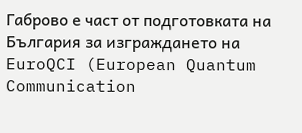Габрово е част от подготовката на България за изграждането на EuroQCI (European Quantum Communication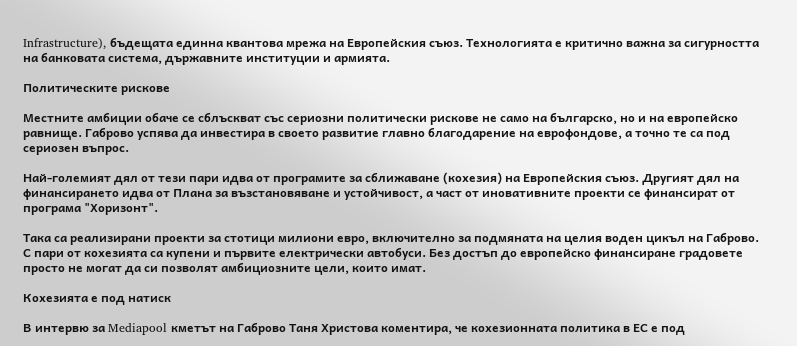Infrastructure), бъдещата единна квантова мрежа на Европейския съюз. Технологията е критично важна за сигурността на банковата система, държавните институции и армията.

Политическите рискове

Местните амбиции обаче се сблъскват със сериозни политически рискове не само на българско, но и на европейско равнище. Габрово успява да инвестира в своето развитие главно благодарение на еврофондове, а точно те са под сериозен въпрос.

Най-големият дял от тези пари идва от програмите за сближаване (кохезия) на Европейския съюз. Другият дял на финансирането идва от Плана за възстановяване и устойчивост, а част от иновативните проекти се финансират от програма "Хоризонт".

Така са реализирани проекти за стотици милиони евро, включително за подмяната на целия воден цикъл на Габрово. С пари от кохезията са купени и първите електрически автобуси. Без достъп до европейско финансиране градовете просто не могат да си позволят амбициозните цели, които имат.

Кохезията е под натиск

В интервю за Mediapool кметът на Габрово Таня Христова коментира, че кохезионната политика в ЕС е под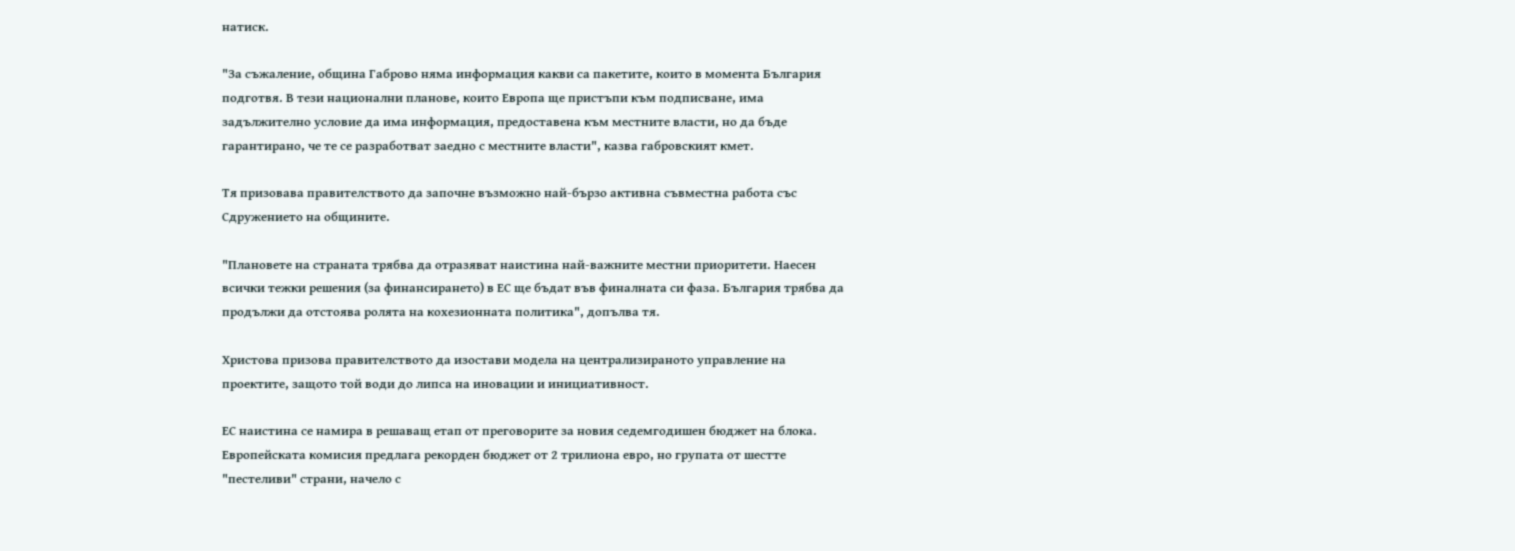натиск.

"За съжаление, община Габрово няма информация какви са пакетите, които в момента България подготвя. В тези национални планове, които Европа ще пристъпи към подписване, има задължително условие да има информация, предоставена към местните власти, но да бъде гарантирано, че те се разработват заедно с местните власти", казва габровският кмет.

Тя призовава правителството да започне възможно най-бързо активна съвместна работа със Сдружението на общините.

"Плановете на страната трябва да отразяват наистина най-важните местни приоритети. Наесен всички тежки решения (за финансирането) в ЕС ще бъдат във финалната си фаза. България трябва да продължи да отстоява ролята на кохезионната политика", допълва тя.

Христова призова правителството да изостави модела на централизираното управление на проектите, защото той води до липса на иновации и инициативност.

ЕС наистина се намира в решаващ етап от преговорите за новия седемгодишен бюджет на блока. Европейската комисия предлага рекорден бюджет от 2 трилиона евро, но групата от шестте "пестеливи" страни, начело с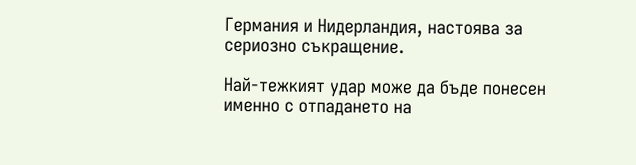Германия и Нидерландия, настоява за сериозно съкращение.

Най-тежкият удар може да бъде понесен именно с отпадането на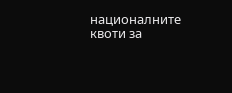националните квоти за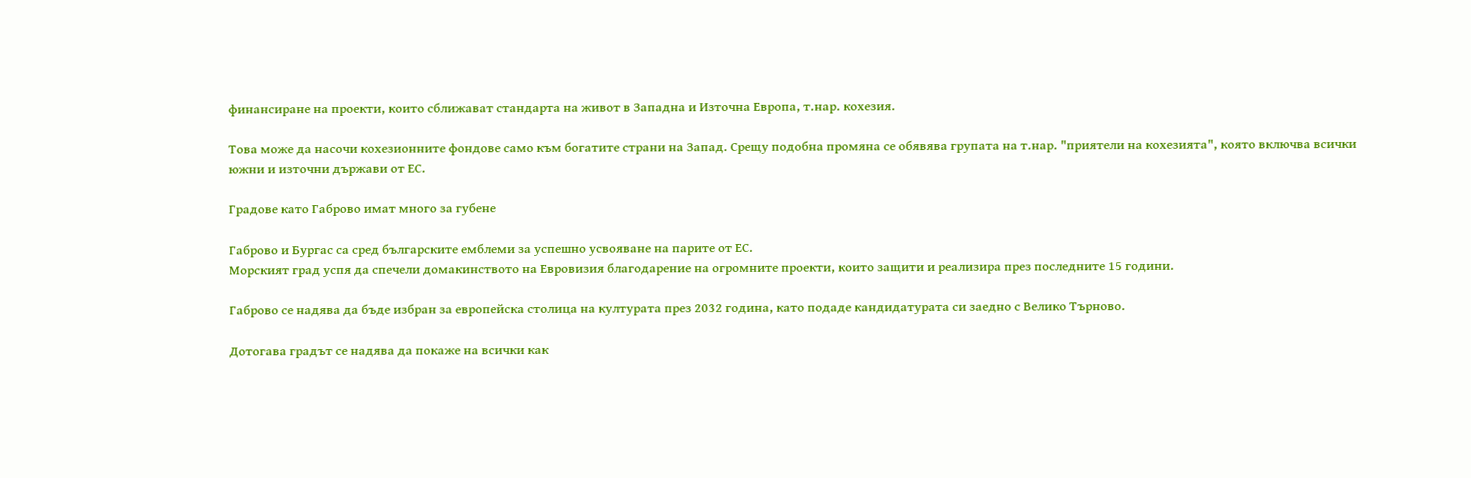финансиране на проекти, които сближават стандарта на живот в Западна и Източна Европа, т.нар. кохезия.

Това може да насочи кохезионните фондове само към богатите страни на Запад. Срещу подобна промяна се обявява групата на т.нар. "приятели на кохезията", която включва всички южни и източни държави от ЕС.

Градове като Габрово имат много за губене

Габрово и Бургас са сред българските емблеми за успешно усвояване на парите от ЕС.
Морският град успя да спечели домакинството на Евровизия благодарение на огромните проекти, които защити и реализира през последните 15 години.

Габрово се надява да бъде избран за европейска столица на културата през 2032 година, като подаде кандидатурата си заедно с Велико Търново.

Дотогава градът се надява да покаже на всички как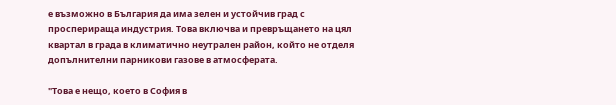е възможно в България да има зелен и устойчив град с просперираща индустрия. Това включва и превръщането на цял квартал в града в климатично неутрален район, който не отделя допълнителни парникови газове в атмосферата.

"Това е нещо, което в София в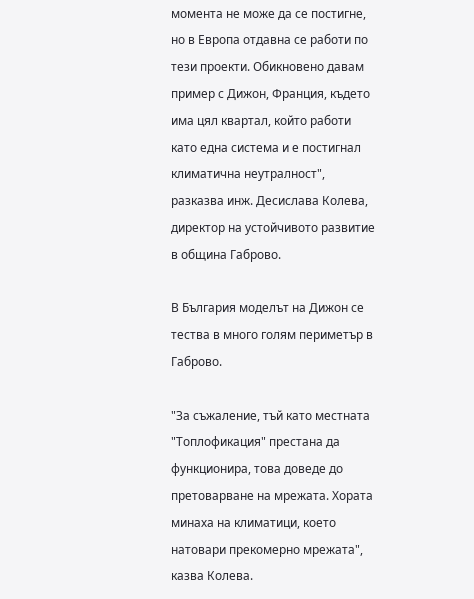момента не може да се постигне, но в Европа отдавна се работи по тези проекти. Обикновено давам пример с Дижон, Франция, където има цял квартал, който работи като една система и е постигнал климатична неутралност", разказва инж. Десислава Колева, директор на устойчивото развитие в община Габрово.

В България моделът на Дижон се тества в много голям периметър в Габрово.

"За съжаление, тъй като местната "Топлофикация" престана да функционира, това доведе до претоварване на мрежата. Хората минаха на климатици, което натовари прекомерно мрежата", казва Колева.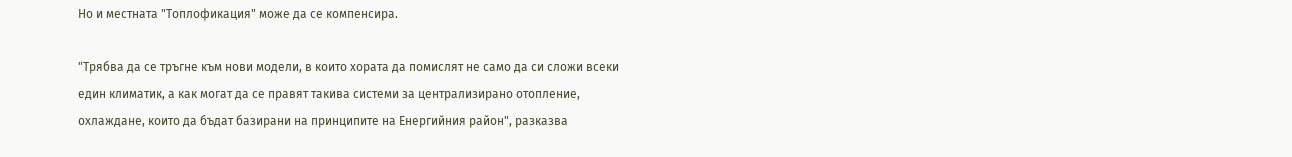Но и местната "Топлофикация" може да се компенсира.

"Трябва да се тръгне към нови модели, в които хората да помислят не само да си сложи всеки един климатик, а как могат да се правят такива системи за централизирано отопление, охлаждане, които да бъдат базирани на принципите на Енергийния район", разказва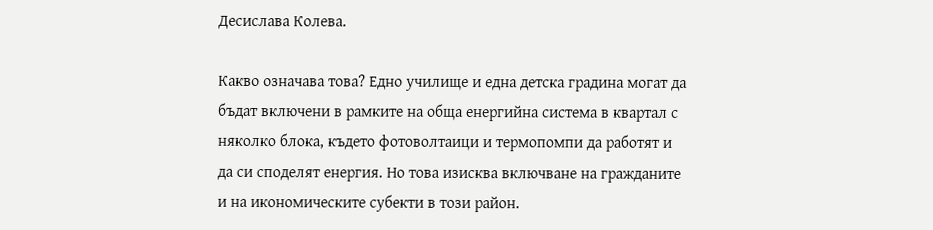Десислава Колева.

Какво означава това? Едно училище и една детска градина могат да бъдат включени в рамките на обща енергийна система в квартал с няколко блока, където фотоволтаици и термопомпи да работят и да си споделят енергия. Но това изисква включване на гражданите и на икономическите субекти в този район.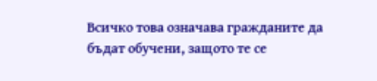Всичко това означава гражданите да бъдат обучени, защото те се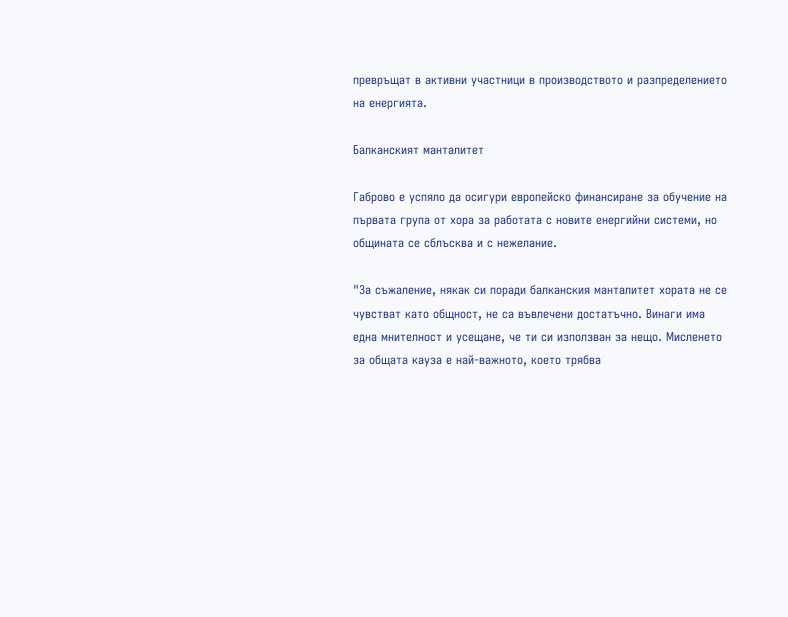превръщат в активни участници в производството и разпределението на енергията.

Балканският манталитет

Габрово е успяло да осигури европейско финансиране за обучение на първата група от хора за работата с новите енергийни системи, но общината се сблъсква и с нежелание.

"За съжаление, някак си поради балканския манталитет хората не се чувстват като общност, не са въвлечени достатъчно. Винаги има една мнителност и усещане, че ти си използван за нещо. Мисленето за общата кауза е най-важното, което трябва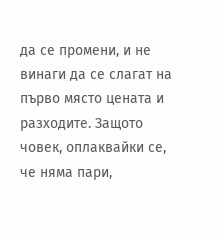да се промени, и не винаги да се слагат на първо място цената и разходите. Защото човек, оплаквайки се, че няма пари,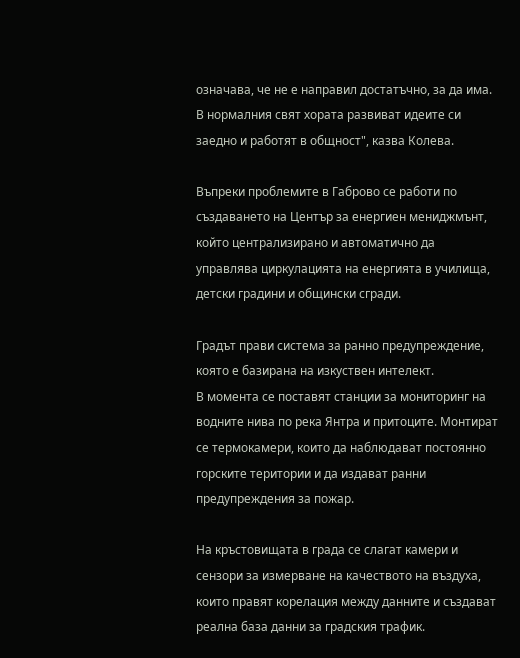означава, че не е направил достатъчно, за да има. В нормалния свят хората развиват идеите си заедно и работят в общност", казва Колева.

Въпреки проблемите в Габрово се работи по създаването на Център за енергиен мениджмънт, който централизирано и автоматично да управлява циркулацията на енергията в училища, детски градини и общински сгради.

Градът прави система за ранно предупреждение, която е базирана на изкуствен интелект.
В момента се поставят станции за мониторинг на водните нива по река Янтра и притоците. Монтират се термокамери, които да наблюдават постоянно горските територии и да издават ранни предупреждения за пожар.

На кръстовищата в града се слагат камери и сензори за измерване на качеството на въздуха, които правят корелация между данните и създават реална база данни за градския трафик.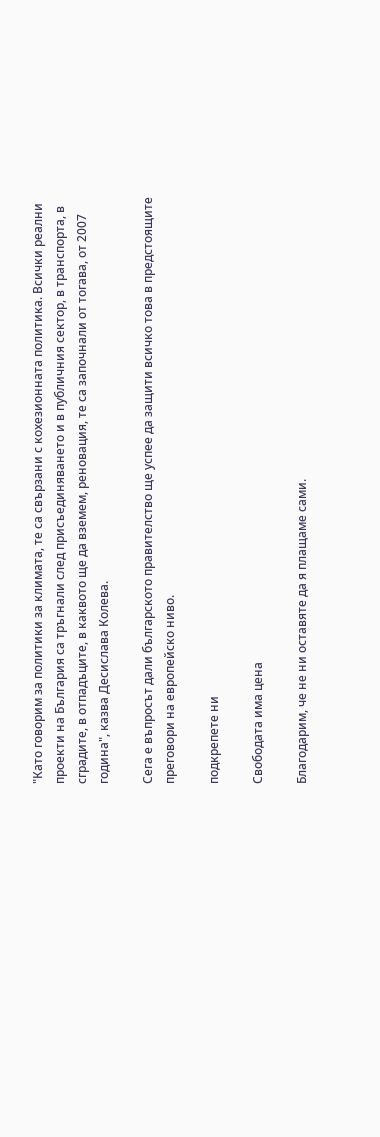"Като говорим за политики за климата, те са свързани с кохезионната политика. Всички реални проекти на България са тръгнали след присъединяването и в публичния сектор, в транспорта, в сградите, в отпадъците, в каквото ще да вземем, реновация, те са започнали от тогава, от 2007 година", казва Десислава Колева.

Сега е въпросът дали българското правителство ще успее да защити всичко това в предстоящите преговори на европейско ниво.

подкрепете ни

Свободата има цена

Благодарим, че не ни оставяте да я плащаме сами.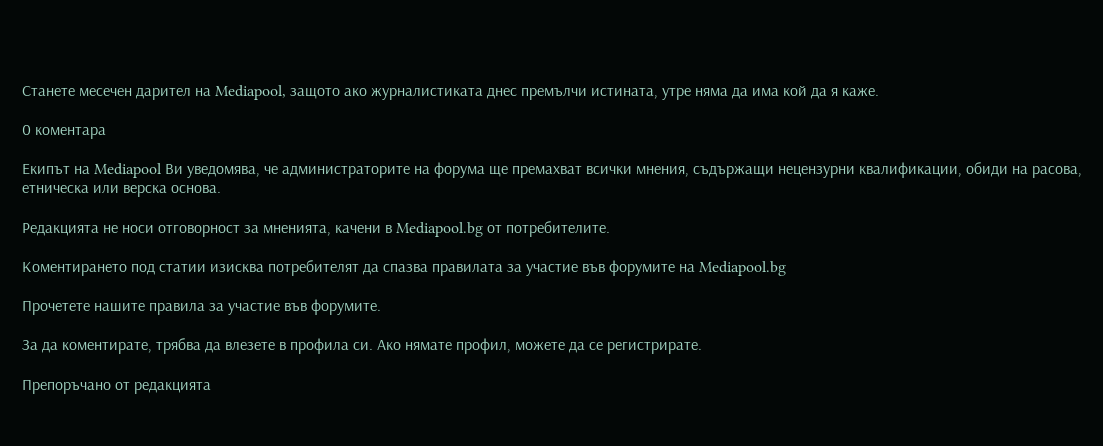Станете месечен дарител на Mediapool, защото ако журналистиката днес премълчи истината, утре няма да има кой да я каже.

0 коментара

Екипът на Mediapool Ви уведомява, че администраторите на форума ще премахват всички мнения, съдържащи нецензурни квалификации, обиди на расова, етническа или верска основа.

Редакцията не носи отговорност за мненията, качени в Mediapool.bg от потребителите.

Коментирането под статии изисква потребителят да спазва правилата за участие във форумите на Mediapool.bg

Прочетете нашите правила за участие във форумите.

За да коментирате, трябва да влезете в профила си. Ако нямате профил, можете да се регистрирате.

Препоръчано от редакцията